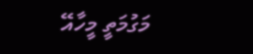މަގުމަތީ މީހާއޭ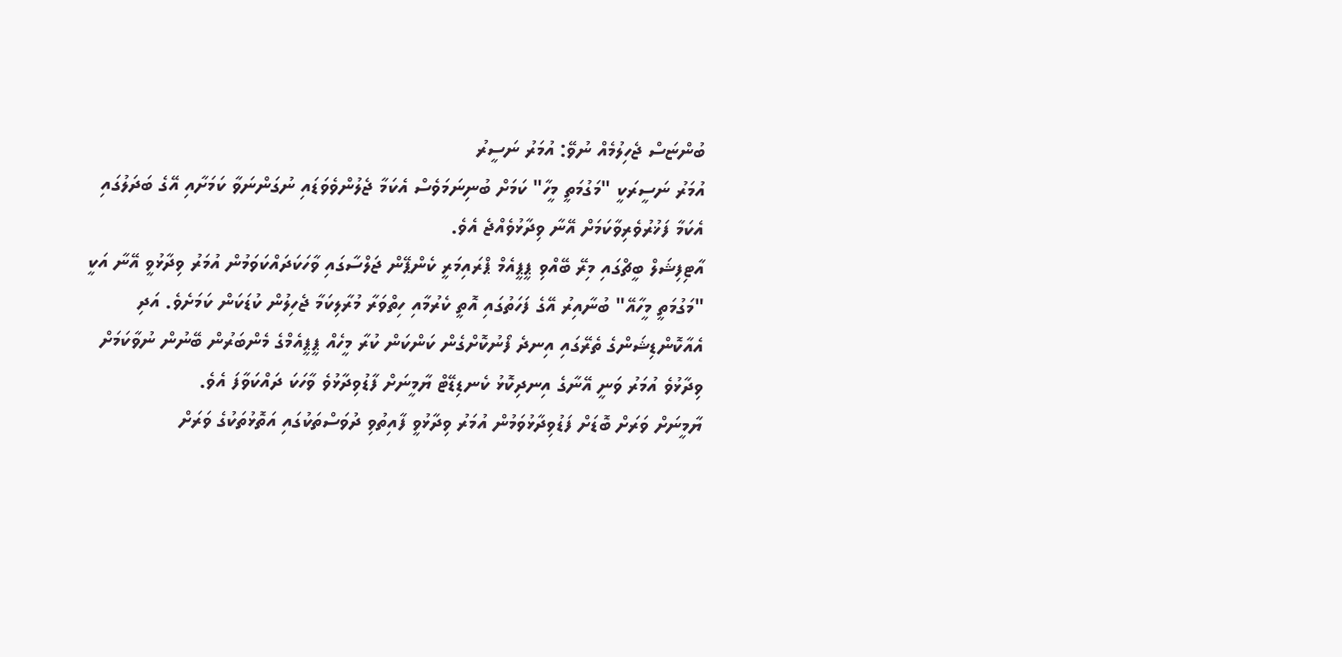ބުންޏަސް ޖެހިލުމެއް ނުވޭ: އުމަރު ނަސީރު
އުމަރު ނަސީރަކީ "މަގުމަތީ މީހާ" ކަމަށް ބުނިނަމަވެސް އެކަމާ ޖެލުންވެވަޑައި ނުގަންނަވާ ކަމަށާއި އޭގެ ބަދަލުގައި އެކަމާ ފަޚުރުވެރިވާކަމަށް އޭނާ ވިދާޅުވެއްޖެ އެވެ.
އާޓިފިޝަލް ބީޗްގައި މިރޭ ބޭއްވި ޕީޕީއެމް ޕްރައިމަރީ ކެންޕޭން ޖަލްސާގައި ވާހަކަދައްކަވަމުން އުމަރު ވިދާޅުވީ އޭނާ އަކީ "މަގުމަތީ މީހާއޭ" ބުނާއިރު އޭގެ ފަހަތުގައި އޮތީ ކެރުމާއި ހިތްވަރާ މުރާލިކަމާ ޖެހިލުން ކުޑަކަން ކަމަށެވެ. އަދި އެއާކޮންޑިޝަންގެ ތެރޭގައި އިނދެ ފޯނުކޮށްގެން ކަންކަން ކުރާ މީހެއް ޕީޕީއެމްގެ މެންބަރުން ބޭނުން ނުވާކަމަށް ވިދާޅުވެ އުމަރު ވަނީ އޭނާގެ އިނދިކޮޅު ކެނޑިޑޭޓް ޔާމީނަށް ފާޑުވިދާޅުވެ ވާހަކަ ދައްކަވާފަ އެވެ.
ޔާމީނަށް ވަރަށް ބޮޑަށް ފަޑުވިދާޅުވަމުން އުމަރު ވިދާޅުވީ ފާއިތުވި ދުވަސްތަކުގައި އަތޮޅުތަކުގެ ވަރަށް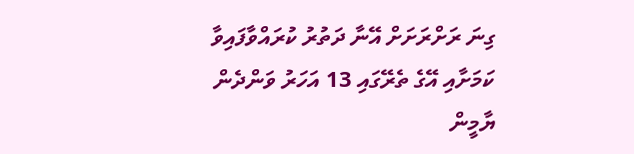ގިނަ ރަށްރަށަށް އޭނާ ދަތުރު ކުރައްވާފައިވާ ކަމަށާއި އޭގެ ތެރޭގައި 13 އަހަރު ވަންދެން ޔާމީން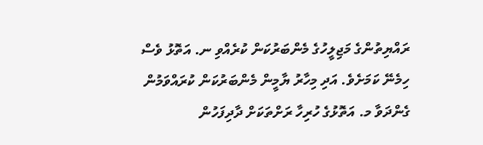ރައްޔިތުންގެ މަޖިލީހުގެ މެންބަރުކަން ކުރެއްވި ނ. އަތޮޅު ވެސް ހިމެނޭ ކަމަށެވެ. އަދި މިހާރު ޔާމީން މެންބަރުކަން ކުރައްވަމުން ގެންދަވާ މ. އަތޮޅުގެ ހުރިހާ ރަށްތަކަށް ދާދިފަހުން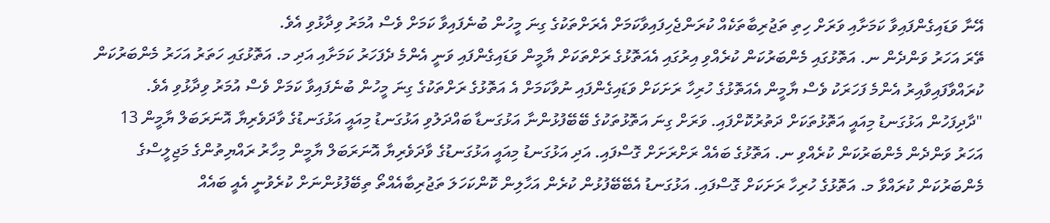އޭނާ ވަޑައިގެންފައިވާ ކަމަށާއި ވަރަށް ހިތި ތަޖުރިބާތަކެއް ކުރަންޖެހިފައިވާކަމަށް އެރަށްތަކުގެ ގިނަ މީހުން ބުނެފައިވާ ކަމަށް ވެސް އުމަރު ވިދާޅުވި އެވެ.
ތޭރަ އަހަރު ވަންދެން ނ. އަތޮޅުގައި މެންބަރުކަން ކުރެއްވި އިރުގައި އެއަތޮޅުގެ ރަށްތަކަށް ޔާމީން ވަޑައިގެންފައި ވަނީ އެންމެ ދެފަހަރު ކަމަށާއި އަދި މ. އަތޮޅުގައި ހަތަރު އަހަރު މެންބަރުކަން ކުރައްވާފައިވާއިރު އެންމެ ފަހަރަކު ވެސް ޔާމީން އެއަތޮޅުގެ ހުރިހާ ރަށަކަށް ވަޑައިގެންފައި ނުވާކަމަށް އެ އަތޮޅުގެ ރަށްތަކުގެ ގިނަ މީހުން ބުނެފައިވާ ކަމަށް ވެސް އުމަރު ވިދާޅުވި އެވެ.
"ދާދިފަހުން އަޅުގަނޑު މިއައީ އަތޮޅުތަކަށް ދަތުރުކޮށްފައި. ވަރަށް ގިނަ އަތޮޅުތަކުގެ ބޭބޭފުޅުންނާ އަޅުގަނޑާ ބައްދަލުވި އަޅުގަނޑު މިއައީ އަޅުގަނޑުގެ ވާދަވެރިޔާ އޮނަރަބަލް ޔާމީން 13 އަހަރު ވަންދެން މެންބަރުކަން ކުރެއްވި ނ. އަތޮޅުގެ ބައެއް ރަށްރަށަށް ގޮސްފައި. އަދި އަޅުގަނޑު މިއައީ އަޅުގަނޑުގެ ވާދަވެރިޔާ އޮނަރަބަލް ޔާމީން މިހާރު ރައްޔިތުންގެ މަޖިލީސްގެ މެންބަރުކަން ކުރައްވާ މ. އަތޮޅުގެ ހުރިހާ ރަށަކަށް ގޮސްފައި. އަޅުގަނޑު އެބޭބޭފުޅުން ކުރެން އަހާލިން ކޮންކަހަލަ ތަޖުރިބާއެއްތޯ ތިބޭފުޅުންނަށް ކުރެވުނީ އެއީ ބައެއް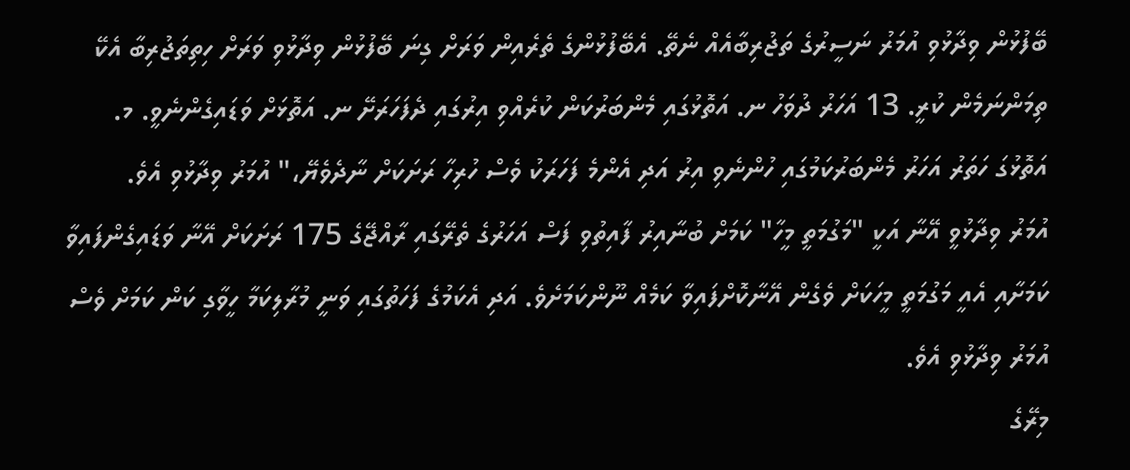ބޭފުޅުން ވިދާޅުވި އުމަރު ނަސީރުގެ ތަޖުރިބާއެއް ނެތޭ. އެބޭފުޅުންގެ ތެރެއިން ވަރަށް ގިނަ ބޭފުޅުން ވިދާޅުވި ވަރަށް ހިތިތަޖުރިބާ އެކޭ ތިމަންނަމެން ކުރީ. 13 އަހަރު ދުވަހު ނ. އަތޮޅުގައި މެންބަރުކަން ކުރެއްވި އިރުގައި ދެފަހަރަށޭ ނ. އަތޮޅަށް ވަޑައިގެންނެވީ. މ. އަތޮޅުގަ ހަތަރު އަހަރު މެންބަރުކަމުގައި ހުންނެވި އިރު އަދި އެންމެ ފަހަރަކު ވެސް ހުރިހާ ރަށަކަށް ނާދެވެޔޭ،" އުމަރު ވިދާޅުވި އެވެ.
އުމަރު ވިދާޅުވީ އޭނާ އަކީ "މަގުމަތީ މީހާ" ކަމަށް ބުނާއިރު ފާއިތުވި ފަސް އަހަރުގެ ތެރޭގައި ރާއްޖޭގެ 175 ރަށަކަށް އޭނާ ވަޑައިގެންފައިވާ ކަމަށާއި އެއީ މަގުމަތީ މީހަކަށް ވެގެން އޭނާކޮށްފައިވާ ކަމެއް ނޫންކަމަށެވެ. އަދި އެކަމުގެ ފަހަތުގައި ވަނީ މުރާލިކަމާ ހީވާގި ކަން ކަމަށް ވެސް އުމަރު ވިދާޅުވި އެވެ.
މިރޭގެ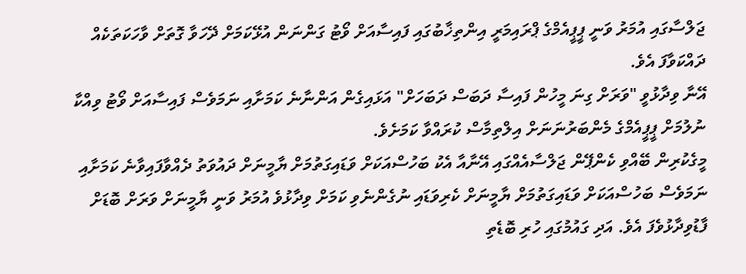ޖަލްސާގައި އުމަރު ވަނީ ޕީޕީއެމްގެ ޕްރައިމަރީ އިންތިޚާބުގައި ފައިސާއަށް ވޯޓު ގަންނަން އުޅޭކަމަށް ދޭހަވާ ގޮތަށް ވާހަކަތަކެއް ދައްކަވާފަ އެވެ.
އޭނާ ވިދާޅުވީ "ވަރަށް ގިނަ މީހުން ފައިސާ ދަބަސް ދަބަހަށް" އަޅައިގެން އަންނާނެ ކަމަށާއި ނަމަވެސް ފައިސާއަށް ވޯޓު ވިއްކާ ނުލުމަށް ޕީޕީއެމްގެ މެންބަރުނަނަށް އިލްތިމާސް ކުރައްވާ ކަމަށެވެ.
މީގެކުރިން ބޭއްވި ކެންޕޭން ޖަލްސާއެއްގައި އޭނާއާ އެކު ބަހުސްއަކަށް ވަޑައިގަތުމަށް ޔާމީނަށް ދައުވަތު ދެއްވާފައިވާނެ ކަމަށާއި ނަމަވެސް ބަހުސްއަކަށް ވަޑައިގަތުމަށް ޔާމީނަށް ކެރިވަޑައި ނުގެންނެވި ކަމަށް ވިދާޅުވެ އުމަރު ވަނީ ޔާމީނަށް ވަރަށް ބޮޑަށް ފާޑުވިދާޅުވެފަ އެވެ. އަދި ގައުމުގައި ހުރި ބޮޑެތި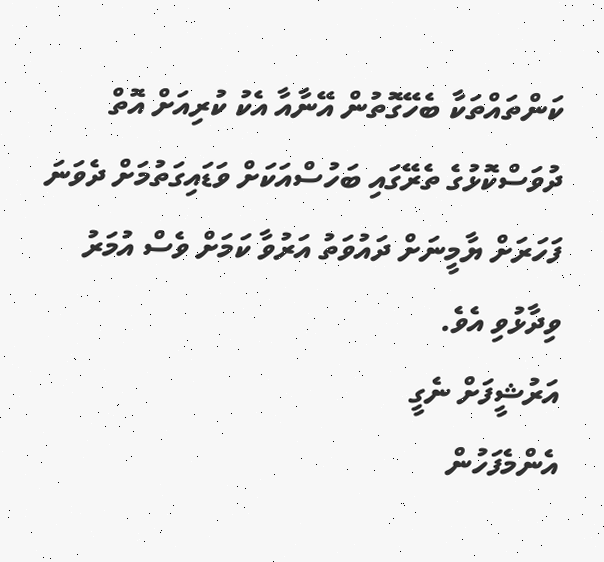ކަންތައްތަކާ ބެހޭގޮތުން އޭނާއާ އެކު ކުރިއަށް އޮތް ދުވަސްކޮޅުގެ ތެރޭގައި ބަހުސްއަކަށް ވަޑައިގަތުމަށް ދެވަނަ ފަހަރަށް ޔާމީނަށް ދައުވަތު އަރުވާ ކަމަށް ވެސް އުމަރު ވިދާޅުވި އެވެ.
އަރުޝީފަށް ނެގީ
އެންމެފަހުން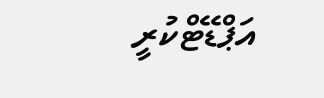އަޕްޑޭޓްކުރީ